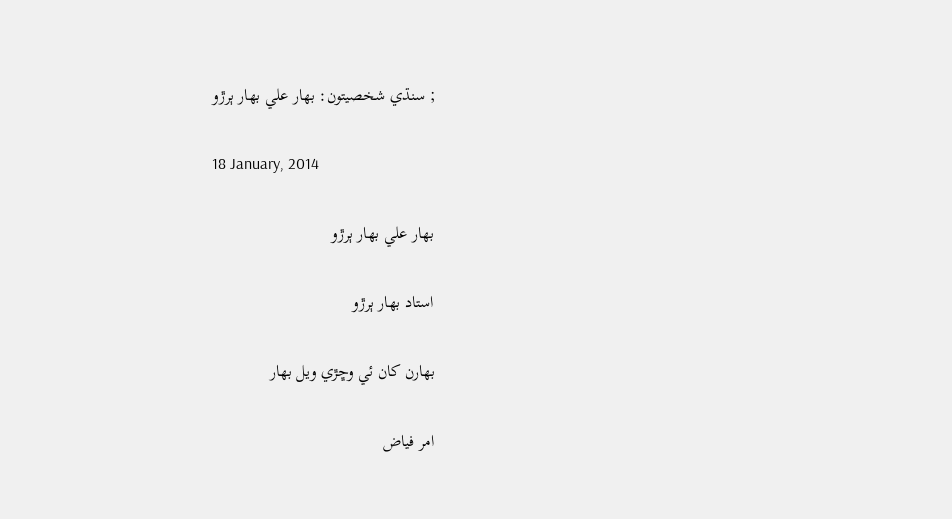; سنڌي شخصيتون: بھار علي بھار ٻرڙو

18 January, 2014

بھار علي بھار ٻرڙو

استاد بهار ٻرڙو

بهارن کان ئي وڇڙي ويل بهار

امر فياض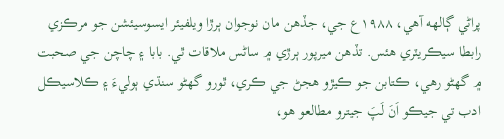پراڻي ڳالهه آهي، ۱۹۸۸ع جي، جڏهن مان نوجوان ٻرڙا ويلفيئر ايسوسيئشن جو مرڪزي رابطا سيڪريٽري هئس. تڏهن ميرپور ٻرڙي ۾ ساڻس ملاقات ٿي. بابا ۽ چاچن جي صحبت ۾ گھڻو رهي، ڪتابن جو ڪيڙو هجڻ جي ڪري، ٿورو گھڻو سنڌي ٻوليءَ ۽ ڪلاسيڪل ادب تي جيڪو اَنَ لَپَ جيترو مطالعو هو،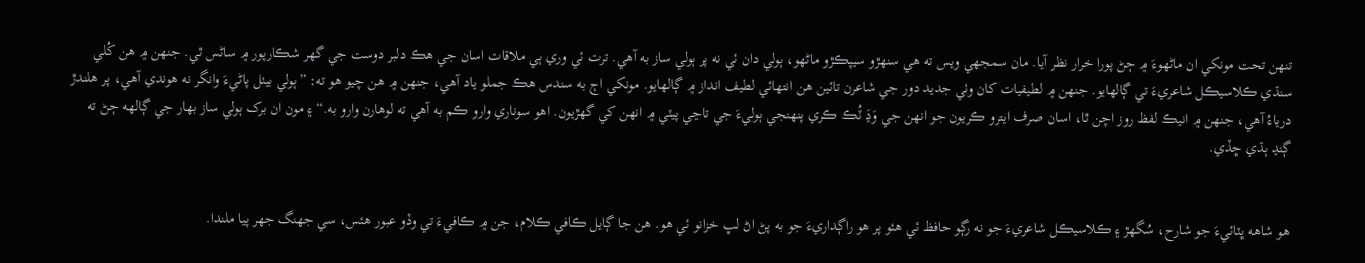تنهن تحت مونکي ان ماڻهوءَ ۾ ڄڻ پورا خرار نظر آيا. مان سمجھي ويس ته هي سنهڙو سيپڪڙو ماڻهو، ٻولي دان ئي نه پر ٻولي ساز به آهي. ترت ئي وري ٻي ملاقات اسان جي هڪ دلبر دوست جي گھر شڪارپور ۾ ساڻس ٿي. جنهن ۾ هن کُلي سنڌي ڪلاسيڪل شاعريءَ تي ڳالهايو. جنهن ۾ لطيفيات کان وٺي جديد دور جي شاعرن تائين هن انتهائي لطيف انداز ۾ ڳالهايو. مونکي اڄ به سندس هڪ جملو ياد آهي، جنهن ۾ هن چيو هو ته: ”ٻولي بيٺل پاڻيءَ وانگر نه هوندي آهي، پر هلندڙ درياءُ آهي، جنهن ۾ انيڪ لفظ روز اچن ٿا، اسان صرف ايترو ڪريون جو انهن جي وَڍَ ٽُڪ ڪري پنهنجي ٻوليءَ جي تاڃي پيٽي ۾ انهن کي گھڙيون. اهو سوناري وارو ڪم به آهي ته لوهارن وارو به.“ ۽ مون ان برک ٻولي ساز بهار جي ڳالهه ڄڻ ته ڳنڍ ٻڌي ڇڏي.


هو شاهه ڀٽائيءَ جو شارح، سُگھڙ ۽ ڪلاسيڪل شاعريءَ جو نه رڳو حافظ ئي هئو پر هو راڳداريءَ جو به پڻ اڻ لڀ خزانو ئي هو. هن جا ڳايل ڪافي ڪلام، جن ۾ ڪافيءَ تي وڏو عبور هئس، سي جھنگ جھر پيا ملندا.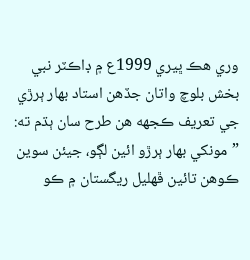وري هڪ ڀيري 1999ع ۾ ڊاڪٽر نبي بخش بلوچ واتان جڏهن استاد بهار ٻرڙي جي تعريف ڪجھه هن طرح سان ٻڌم ته: ”مونکي بهار ٻرڙو ائين لڳو، جيئن سوين ڪوهن تائين ڦهليل ريگستان ۾ ڪو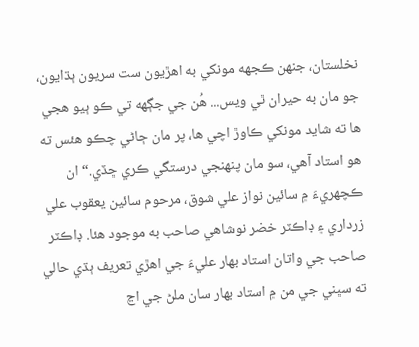نخلستان، جنهن ڪجھه مونکي به اهڙيون ست سريون ٻڌايون، جو مان به حيران ٿي ويس... هُن جي جڳهه تي ڪو ٻيو هجي ها ته شايد مونکي ڪاوڙ اچي ها، پر مان ڄاڻي چڪو هئس ته هو استاد آهي، سو مان پنهنجي درستگي ڪري ڇڏي.“ ان ڪچهريءَ ۾ سائين نواز علي شوق، مرحوم سائين يعقوب علي زرداري ۽ ڊاڪٽر خضر نوشاهي صاحب به موجود هئا. ڊاڪٽر صاحب جي واتان استاد بهار عليءَ جي اهڙي تعريف ٻڌي حالي ته سڀني جي من ۾ استاد بهار سان ملڻ جي اڃ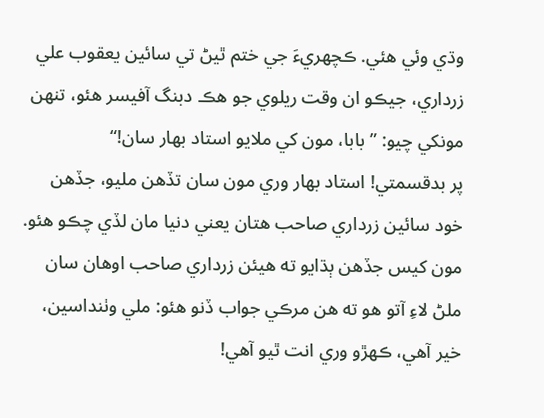وڌي وئي هئي. ڪچهريءَ جي ختم ٿيڻ تي سائين يعقوب علي زرداري، جيڪو ان وقت ريلوي جو هڪ دبنگ آفيسر هئو، تنهن مونکي چيو: ”بابا، مون کي ملايو استاد بهار سان!“
پر بدقسمتي! استاد بهار وري مون سان تڏهن مليو، جڏهن خود سائين زرداري صاحب هتان يعني دنيا مان لڏي چڪو هئو. مون کيس جڏهن ٻڌايو ته هيئن زرداري صاحب اوهان سان ملڻ لاءِ آتو هو ته هن مرڪي جواب ڏنو هئو: ملي وٺنداسين، خير آهي، ڪهڙو وري انت ٿيو آهي!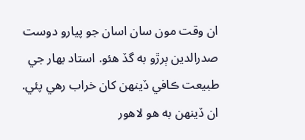ان وقت مون سان اسان جو پيارو دوست صدرالدين ٻرڙو به گڏ هئو. استاد بهار جي طبيعت ڪافي ڏينهن کان خراب رهي پئي. ان ڏينهن به هو لاهور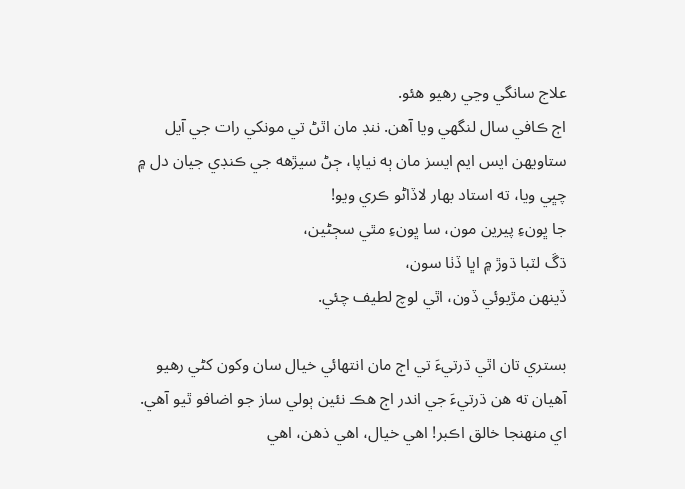علاج سانگي وڃي رهيو هئو.
اڄ ڪافي سال لنگھي ويا آهن. ننڊ مان اٿڻ تي مونکي رات جي آيل ستاويهن ايس ايم ايسز مان ٻه نياپا، ڄڻ سيڙهه جي ڪنڊي جيان دل ۾ چڀي ويا، ته استاد بهار لاڏاڻو ڪري ويو!
جا ڀونءِ پيرين مون، سا ڀونءِ مٿي سڄڻين،
ڌڱ لٽبا ڌوڙ ۾ اڀا ڏٺا سون،
ڏينهن مڙيوئي ڏون، اٿي لوچ لطيف چئي.

بستري تان اٿي ڌرتيءَ تي اڄ مان انتهائي خيال سان وکون کڻي رهيو آهيان ته هن ڌرتيءَ جي اندر اڄ هڪ نئين ٻولي ساز جو اضافو ٿيو آهي. اي منهنجا خالق اڪبر! اهي خيال، اهي ذهن، اهي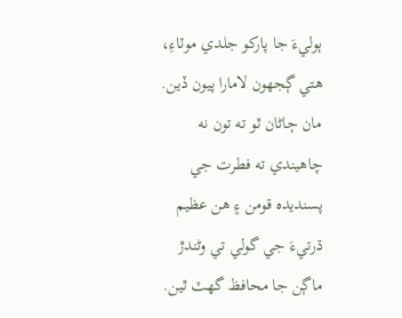ٻوليءَ جا پارکو جلدي موٽاءِ، هتي ڳجھون لامارا پيون ڏين. مان ڄاڻان ٿو ته تون نه چاهيندي ته فطرت جي پسنديده قومن ۽ هن عظيم ڌرتيءَ جي گولي تي وڻندڙ ماڳن جا محافظ گھٽ ٿين.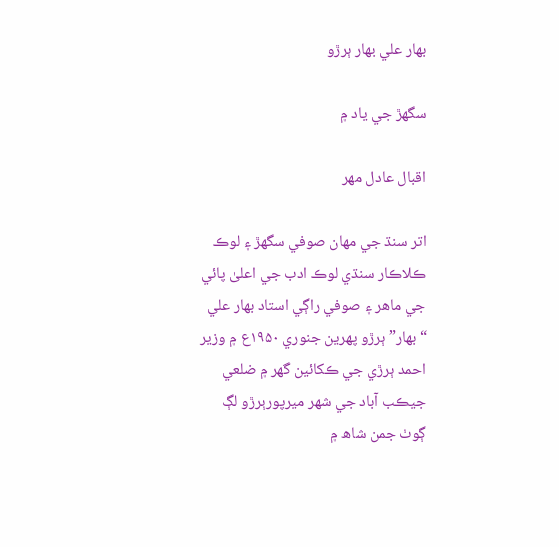بھار علي بھار ٻرڙو

سگھڙ جي ياد ۾

اقبال عادل مھر

اتر سنڌ جي مھان صوفي سگھڙ ۽ لوڪ ڪلاڪار سنڌي لوڪ ادب جي اعلىٰ پائي جي ماهر ۽ صوفي راڳي استاد بھار علي “بھار” ٻرڙو پھرين جنوري ۱۹۵۰ع ۾ وزير احمد ٻرڙي جي ڪکائين گهر ۾ ضلعي جيڪب آباد جي شھر ميرپورٻرڙو لڳ ڳوٺ جمن شاھ ۾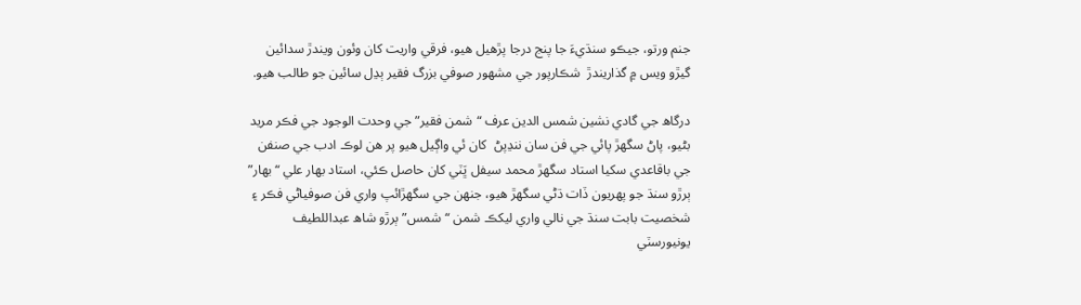جنم ورتو، جيڪو سنڌيءَ جا پنج درجا پڙهيل هيو، فرقي واريت کان وئون ويندڙ سدائين گيڙو ويس ۾ گذاريندڙ  شڪارپور جي مشھور صوفي بزرگ فقير ٻڍل سائين جو طالب هيو.

درگاھ جي گادي نشين شمس الدين عرف “شمن فقير” جي وحدت الوجود جي فڪر مريد بڻيو، پاڻ سگھڙ پائي جي فن سان ننڍپڻ  کان ئي واڳيل هيو پر هن لوڪ ادب جي صنفن جي باقاعدي سکيا استاد سگھڙ محمد سيفل ڀَٽي کان حاصل ڪئي، استاد بھار علي “بھار” ٻرڙو سنڌ جو پھريون ڏات ڌڻي سگھڙ هيو، جنھن جي سگھڙائپ واري فن صوفياڻي فڪر ۽ شخصيت بابت سنڌ جي نالي واري ليکڪ شمن “شمس” ٻرڙو شاھ عبداللطيف يونيورسٽي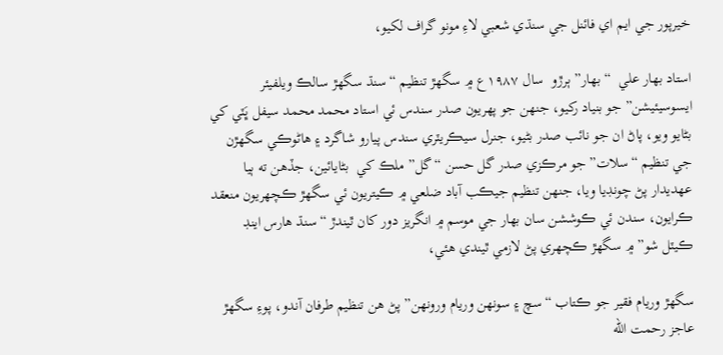خيرپور جي ايم اي فائنل جي سنڌي شعبي لاءِ مونو گراف لکيو،

استاد بهار علي  “بھار” ٻرڙو  سال ۱۹۸۷ع ۾ سگھڙ تنظيم “سنڌ سگھڙ سالڪ ويلفيئر  ايسوسيئيشن” جو بنياد رکيو، جنهن جو پھريون صدر سندس ئي استاد محمد محمد سيفل ڀَٽي کي بڻايو ويو، پاڻ ان جو نائب صدر بڻيو، جنرل سيڪريٽري سندس پيارو شاگرد ۽ ھاڻوڪي سگھڙن جي تنظيم “سلات” جو مرڪزي صدر گل حسن “گل” ملڪ کي  بڻايائين، جڏهن ته ٻيا  عهديدار پڻ چونڊيا ويا، جنهن تنظيم جيڪب آباد ضلعي ۾ ڪيتريون ئي سگھڙ ڪچھريون منعقد ڪرايون، سندن ئي ڪوششن سان بھار جي موسم ۾ انگريز دور کان ٿيندڙ “سنڌ هارس اينڊ ڪيٽل شو” ۾ سگھڙ ڪچھري پڻ لازمي ٿيندي ھئي،

سگھڙ وريام فقير جو ڪتاب “سچ ۽ سونهن وريام ورونهن” پڻ ھن تنظيم طرفان آندو، پوءِ سگھڙ عاجز رحمت الله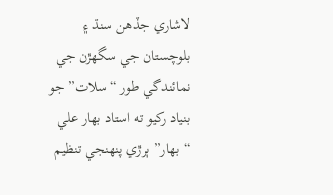لاشاري جڏهن سنڌ ۽ بلوچستان جي سگهڙن جي نمائندگي طور “سلات” جو بنياد رکيو ته استاد بھار علي “بھار” ٻرڙي پنھنجي تنظيم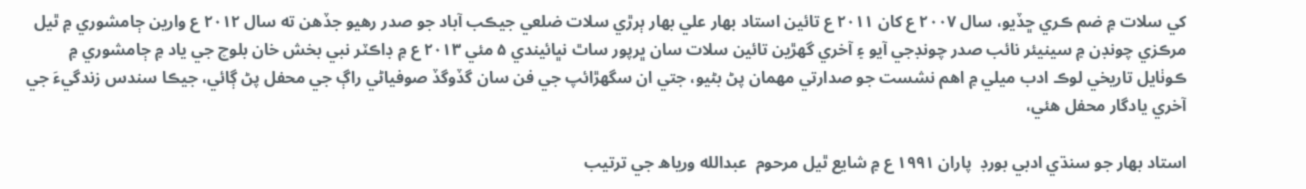کي سلات ۾ ضم ڪري ڇڏيو، سال ۲۰۰۷ ع کان ۲۰۱۱ ع تائين استاد بھار علي بھار ٻرڙي سلات ضلعي جيڪب آباد جو صدر رهيو جڏهن ته سال ۲۰۱۲ ع وارين ڄامشوري ۾ ٿيل مرڪزي چونڊن ۾ سينيئر نائب صدر چونڊجي آيو ۽ آخري گھڙين تائين سلات سان ڀرپور ساٿ نڀائيندي ۵ مئي ۲۰۱۳ ع ۾ ڊاڪٽر نبي بخش خان بلوچ جي ياد ۾ ڄامشوري ۾ ڪوٺايل تاريخي لوڪ ادب ميلي ۾ اهم نشست جو صدارتي مھمان پڻ بڻيو، جتي ان سگھڙائپ جي فن سان گڏوگڏ صوفياڻي راڳ جي محفل پڻ ڳائي، جيڪا سندس زندگيءَ جي آخري يادگار محفل هئي،

استاد بھار جو سنڌي ادبي بورڊ  پاران ۱۹۹۱ ع ۾ شايع ٿيل مرحوم  عبدالله ورياھ جي ترتيب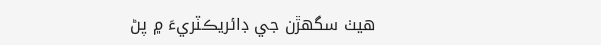هيٺ سگھڙن جي ڊائريڪٽريءَ ۾ پڻ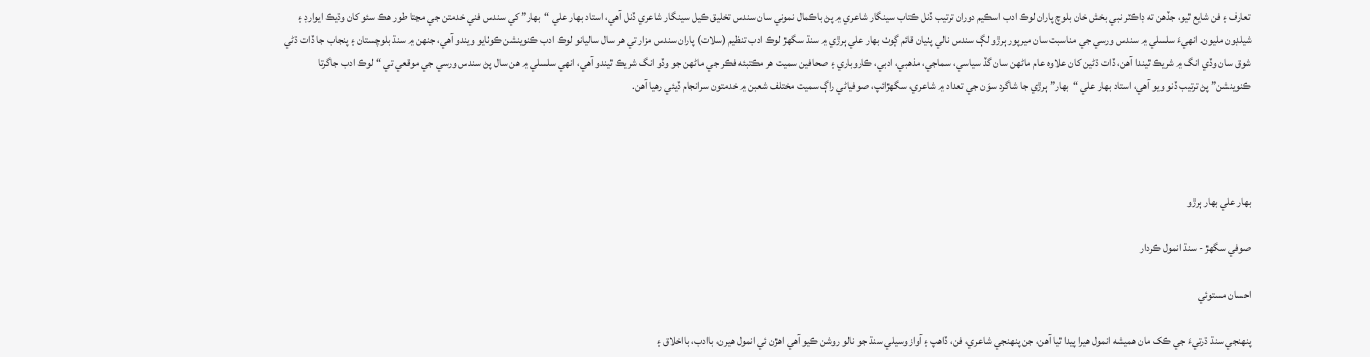تعارف ۽ فن شايع ٿيو، جڏهن ته ڊاڪٽر نبي بخش خان بلوچ پاران لوڪ ادب اسڪيم دوران ترتيب ڏنل ڪتاب سينگار شاعري ۾ پڻ باڪمال نموني سان سندس تخليق ڪيل سينگار شاعري ڏنل آهي، استاد بھار علي “بھار” کي سندس فني خدمتن جي مڃتا طور هڪ سئو کان وڌيڪ ايوارڊ ۽ شيلڊون مليون. انهيءَ سلسلي ۾ سندس ورسي جي مناسبت سان ميرپور ٻرڙو لڳ سندس نالي پٺيان قائم ڳوٺ بھار علي ٻرڙي ۾ سنڌ سگھڙ لوڪ ادب تنظيم (سلات) پاران سندس مزار تي ھر سال ساليانو لوڪ ادب ڪنوينشن ڪوٺايو ويندو آھي، جنهن ۾ سنڌ بلوچستان ۽ پنجاب جا ڏات ڌڻي شوق سان وڏي انگ ۾ شريڪ ٿيندا آھن، ڏات ڌڻين کان علاوه عام ماڻھن سان گڏ سياسي، سماجي، مذھبي، ادبي، ڪاروباري ۽ صحافين سميت هر مڪتبئه فڪر جي ماڻھن جو وڏو انگ شريڪ ٿيندو آھي، انھي سلسلي ۾ ھن سال پڻ سندس ورسي جي موقعي تي “لوڪ ادب جاگرتا ڪنوينشن” پڻ ترتيب ڏنو ويو آھي، استاد بھار علي “بھار” ٻرڙي جا شاگرد سوَن جي تعداد ۾ شاعري، سگھڙائپ، صوفياڻي راڳ سميت مختلف شعبن ۾ خدمتون سرانجام ڏيئي رھيا آھن.




بهار علي بهار ٻرڙو

صوفي سگهڙ - سنڌ انمول ڪردار

احسان مستوئي

پنهنجي سنڌ ڌرتيءَ جي ڪک مان هميشه انمول هيرا پيدا ٿيا آهن، جن پنهنجي شاعري، فن، ڏاھپ ۽ آواز وسيلي سنڌ جو نالو روشن ڪيو آهي اهڙن ئي انمول هيرن، باادب، بااخلاق ۽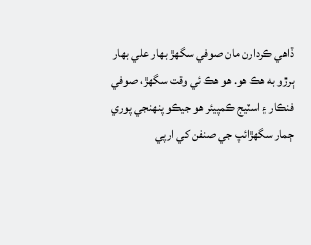ڏاهي ڪردارن مان صوفي سگهڙ بهار علي بهار ٻرڙو به هڪ هو. هو هڪ ئي وقت سگهڙ، صوفي فنڪار ۽ اسٽيج ڪمپيئر هو جيڪو پنهنجي پوري ڄمار سگھڙائپ جي صنفن کي ارپي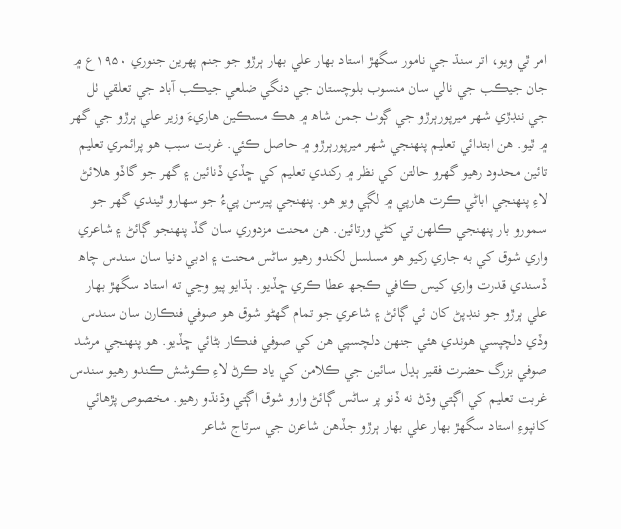امر ٿي ويو، اتر سنڌ جي نامور سگهڙ استاد بهار علي بهار ٻرڙو جو جنم پهرين جنوري ۱۹۵۰ع ۾ جان جيڪب جي نالي سان منسوب بلوچستان جي دنگي ضلعي جيڪب آباد جي تعلقي ٺل جي ننڊڙي شهر ميرپورٻرڙو جي ڳوٺ جمن شاھ ۾ هڪ مسڪين هاريءَ وزير علي ٻرڙو جي گهر ۾ ٿيو. هن ابتدائي تعليم پنهنجي شهر ميرپورٻرڙو ۾ حاصل ڪئي. غربت سبب هو پرائمري تعليم تائين محدود رهيو گهرو حالتن کي نظر ۾ رکندي تعليم کي ڇڏي ڏنائين ۽ گهر جو گاڏو هلائڻ لاءِ پنهنجي اباڻي ڪرت هارپي ۾ لڳي ويو هو. پنهنجي پيرسن پيءُ جو سهارو ٿيندي گهر جو سمورو بار پنهنجي ڪلهن تي کڻي ورتائين. هن محنت مزدوري سان گڏ پنهنجو ڳائڻ ۽ شاعري واري شوق کي به جاري رکيو هو مسلسل لکندو رهيو ساڻس محنت ۽ ادبي دنيا سان سندس چاھ ڏسندي قدرت واري کيس ڪافي ڪجھ عطا ڪري ڇڏيو. ٻڌايو پيو وڃي ته استاد سگهڙ بهار علي ٻرڙو جو ننڊپڻ کان ئي ڳائڻ ۽ شاعري جو تمام گهڻو شوق هو صوفي فنڪارن سان سندس وڏي دلچپسي هوندي هئي جنهن دلچسپي هن کي صوفي فنڪار بڻائي ڇڏيو. هو پنهنجي مرشد صوفي بزرگ حضرت فقير ٻڍل سائين جي ڪلامن کي ياد ڪرڻ لاءِ ڪوشش ڪندو رهيو سندس غربت تعليم کي اڳتي وڌڻ نه ڏنو پر ساڻس ڳائڻ وارو شوق اڳتي وڌنڌو رهيو. مخصوص پڙهائي کانپوءِ استاد سگهڙ بهار علي بهار ٻرڙو جڏهن شاعرن جي سرتاج شاعر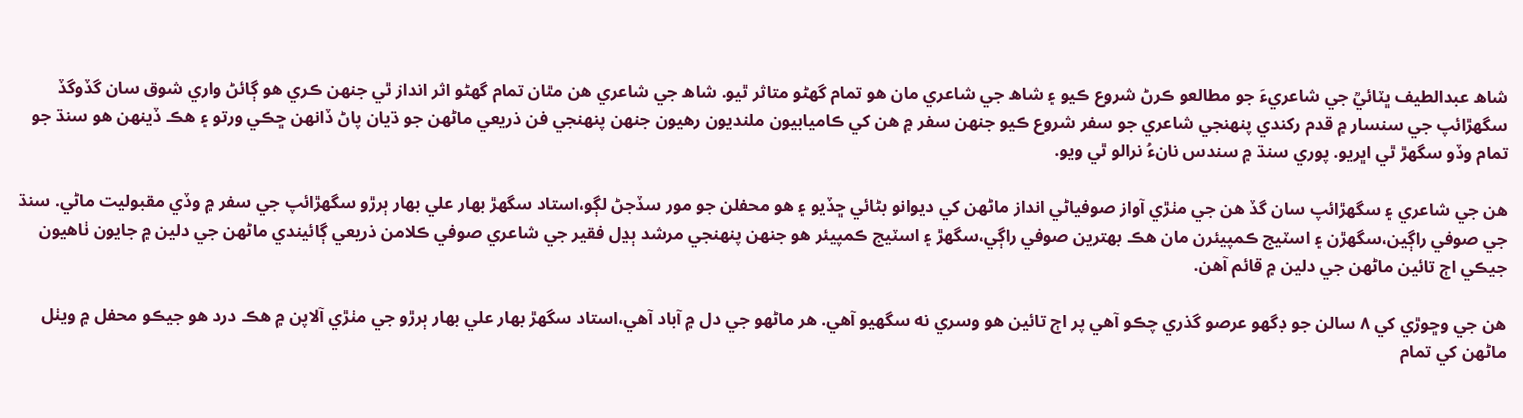شاھ عبدالطيف ڀٽائيؒ جي شاعريءَ جو مطالعو ڪرڻ شروع ڪيو ۽ شاھ جي شاعري مان هو تمام گهڻو متاثر ٿيو. شاھ جي شاعري هن مٿان تمام گهڻو اثر انداز ٿي جنهن ڪري هو ڳائڻ واري شوق سان گڏوگڏ سگهڙائپ جي سنسار ۾ قدم رکندي پنهنجي شاعري جو سفر شروع ڪيو جنهن سفر ۾ هن کي ڪاميابيون ملنديون رهيون جنهن پنهنجي فن ذريعي ماڻهن جو ڌيان پاڻ ڏانهن ڇڪي ورتو ۽ هڪ ڏينهن هو سنڌ جو تمام وڏو سگهڙ ٿي اڀريو. پوري سنڌ ۾ سندس نانءُ نرالو ٿي ويو.

هن جي شاعري ۽ سگهڙائپ سان گڏ هن جي مٺڙي آواز صوفياڻي انداز ماڻهن کي ديوانو بڻائي ڇڏيو ۽ هو محفلن جو مور سڏجڻ لڳو،استاد سگهڙ بهار علي بهار ٻرڙو سگهڙائپ جي سفر ۾ وڏي مقبوليت ماڻي. سنڌ جي صوفي راڳين،سگهڙن ۽ اسٽيج ڪمپيئرن مان هڪ بهترين صوفي راڳي،سگهڙ ۽ اسٽيج ڪمپيئر هو جنهن پنهنجي مرشد ٻڍل فقير جي شاعري صوفي ڪلامن ذريعي ڳائيندي ماڻهن جي دلين ۾ جايون ٺاهيون جيڪي اڄ تائين ماڻهن جي دلين ۾ قائم آهن.

هن جي وڇوڙي کي ۸ سالن جو ڊگهو عرصو گذري چڪو آهي پر اڄ تائين هو وسري نه سگهيو آهي. هر ماڻهو جي دل ۾ آباد آهي،استاد سگهڙ بهار علي بهار ٻرڙو جي مٺڙي آلاپن ۾ هڪ درد هو جيڪو محفل ۾ ويٺل ماڻهن کي تمام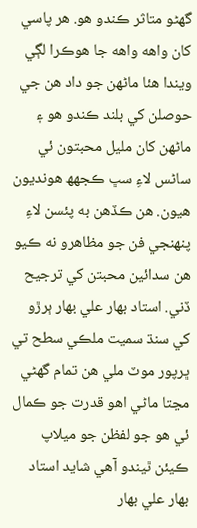گهڻو متاثر ڪندو هو. هر پاسي کان واهه واهه جا هوڪرا لڳي ويندا هئا ماڻهن جو داد هن جي حوصلن کي بلند ڪندو هو ۽ ماڻهن کان مليل محبتون ئي ساڻس لاءِ سڀ ڪجهھ هونديون هيون. هن ڪڏهن به پئسن لاءِ پنهنجي فن جو مظاهرو نه ڪيو هن سدائين محبتن کي ترجيح ڏني. استاد بهار علي بهار ٻرڙو کي سنڌ سميت ملڪي سطح تي ڀرپور موٽ ملي هن تمام گهڻي مڃتا ماڻي اهو قدرت جو ڪمال ئي هو جو لفظن جو ميلاپ ڪيئن ٿيندو آهي شايد استاد بهار علي بهار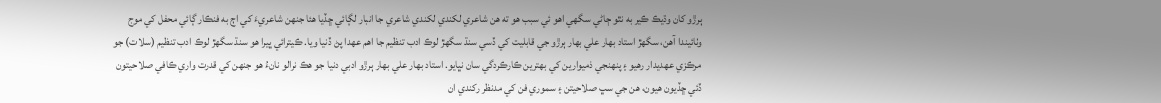ٻرڙو کان وڌيڪ ڪير به نٿو ڄاڻي سگهي اهو ئي سبب هو ته هن شاعري لکندي لکندي شاعري جا انبار لڳائي ڇڏيا هئا جنهن شاعريءَ کي اڄ به فنڪار ڳائي محفل کي موج وٺائيندا آهن، سگهڙ استاد بهار علي بهار ٻرڙو جي قابليت کي ڏسي سنڌ سگهڙ لوڪ ادب تنظيم جا اهم عهدا پڻ ڏنيا ويا. ڪيترائي ڀيرا هو سنڌ سگهڙ لوڪ ادب تنظيم (سلات) جو مرڪزي عهديدار رهيو ۽ پنهنجي ذميوارين کي بهترين ڪارڪردگي سان نڀايو. استاد بهار علي بهار ٻرڙو ادبي دنيا جو هڪ نرالو نانءُ هو جنهن کي قدرت واري ڪافي صلاحيتون ڏئي ڇڏيون هيون، هن جي سڀ صلاحيتن ۽ سموري فن کي مدنظر رکندي ان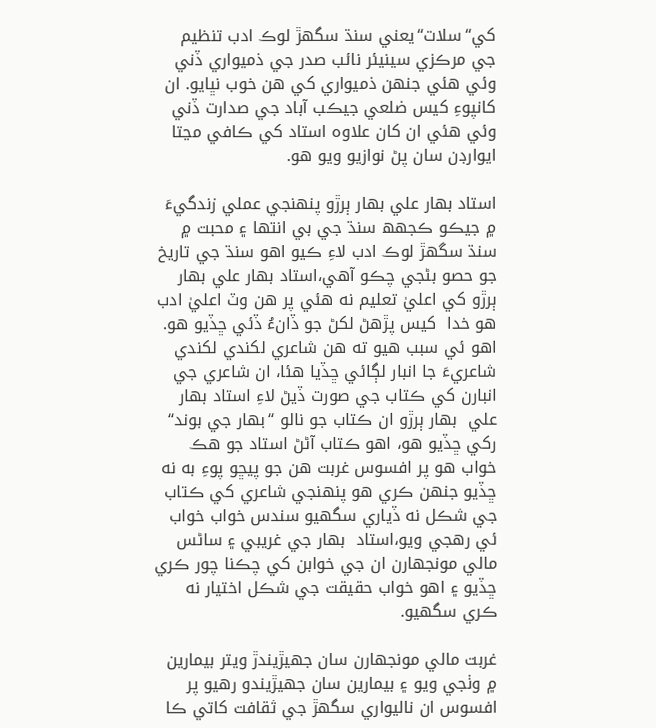کي“سلات“يعني سنڌ سگهڙ لوڪ ادب تنظيم جي مرڪزي سينيئر نائب صدر جي ذميواري ڏني وئي هئي جنهن ذميواري کي هن خوب نڀايو. ان کانپوءِ کيس ضلعي جيڪب آباد جي صدارت ڏني وئي هئي ان کان علاوه استاد کي ڪافي مڃتا ايوارڊن سان پڻ نوازيو ويو هو.

استاد بهار علي بهار ٻرڙو پنهنجي عملي زندگيءَ ۾ جيڪو ڪجهھ سنڌ جي بي انتها ۽ محبت ۾ سنڌ سگهڙ لوڪ ادب لاءِ ڪيو اهو سنڌ جي تاريخ جو حصو بڻجي چڪو آهي،استاد بهار علي بهار ٻرڙو کي اعليٰ تعليم نه هئي پر هن وٽ اعليٰ ادب هو خدا  کيس پڙهڻ لکڻ جو ڏانءُ ڏئي ڇڏيو هو. اهو ئي سبب هيو ته هن شاعري لکندي لکندي شاعريءَ جا انبار لڳائي ڇڏيا هئا، ان شاعري جي انبارن کي ڪتاب جي صورت ڏيڻ لاءِ استاد بهار علي  بهار ٻرڙو ان ڪتاب جو نالو “بهار جي بوند“ رکي ڇڏيو هو، اهو ڪتاب آڻڻ استاد جو هڪ خواب هو پر افسوس غربت هن جو پيڇو پوءِ به نه ڇڏيو جنهن ڪري هو پنهنجي شاعري کي ڪتاب جي شڪل نه ڏياري سگهيو سندس خواب خواب ئي رهجي ويو،استاد  بهار جي غريبي ۽ ساڻس مالي مونجهارن ان جي خوابن کي چڪنا چور ڪري ڇڏيو ۽ اهو خواب حقيقت جي شڪل اختيار نه ڪري سگهيو.

غربت مالي مونجهارن سان جهيڙيندڙ ويتر بيمارين ۾ وٺجي ويو ۽ بيمارين سان جهيڙيندو رهيو پر افسوس ان ناليواري سگهڙ جي ثقافت کاتي ڪا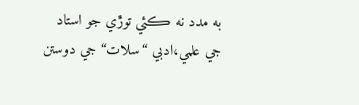به مدد نه ڪئي توڙي جو استاد جي علمي،ادبي “سلات“ جي دوستن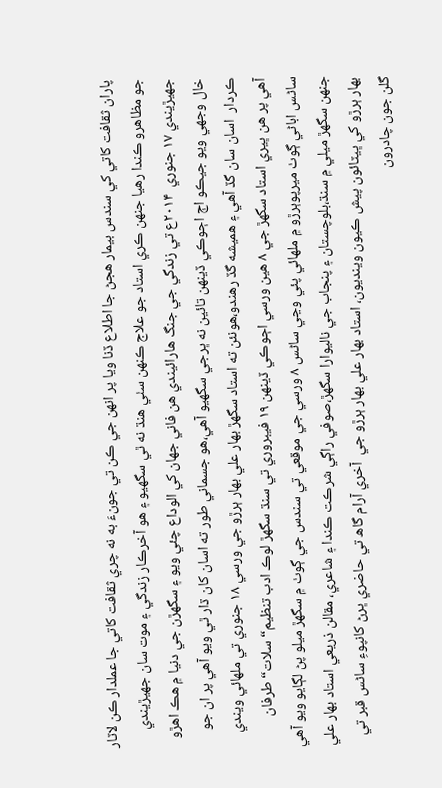پاران ثقافت کاتي کي سندس بيمار هجڻ جا اطلاع ڏنا ويا پر انهن جي ڪن تي جونءَ به نه چري ثقافت کاتي جا عملدار ڪن لاٽار جو مظاهرو ڪندا رهيا جنهن ڪري استاد جو علاج ڪنهن سٺي هنڌ نه ٿي سگهيو ۽ هو آخرڪار زندگي ۽ موت سان جهيڙيندي جهيڙيندي ۱۷ جنوري  ۲۰۱۴ع تي زندگي جي جنگ هارائيندي هن فاني جهان کي الوداع چئي ويو ۽ سگهڙن جي دنيا ۾ هڪ اهڙو خال وجهي ويو جيڪو اڄ اڄوڪي ڏينهن تائين نه ڀرجي سگهيو آهي،هو جسماني طور ته اسان کان ڌار ٿي ويو آهي پر ان جو ڪردار  اسان سان گڏ آهي ۽ هميشه گڏ رهندو،هونئن ته استاد سگهڙ بهار علي بهار ٻرڙو جي ورسي ۱۸ جنوري تي ملهائي ويندي آهي پر هن ڀيري استاد سگهڙ جي ۸ هين ورسي اڄوڪي ڏينهن ۱۹ فيبروري تي سنڌ سگهڙ لوڪ ادب تنظيم“سلات“ طرفان ساڻس اباڻي ڳوٺ ميرپوٻرڙو ۾ ملهائي پئي وڃي ساڻس ۸ ورسي جي موقعي تي سندس جي ڳوٺ ۾ سگهڙ ميلو پڻ لڳايو ويو آهي جنهن سگهڙ ميلي ۾ سنڌ،بلوچستان ۽ پنجاب جي ناليوارا سگهڙ،صوفي راڳي شرڪت ڪندا ۽ شاعري، مقالن ذريعي استاد بهار علي بهار ٻرڙو کي ڀيٽائون پيش ڪيون وينديون، استاد بهار علي بهار ٻرڙو جي  آخري آرام گاھ تي حاضري ڀرڻ کانپوءِ ساڻس قبر تي گلن جون چادرون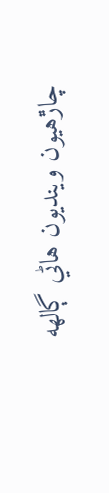چاڙهيون وينديون هاڻي ڳالھه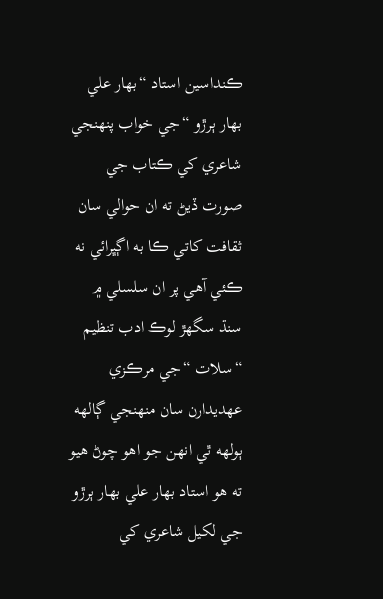ڪنداسين استاد “بهار علي بهار ٻرڙو “جي خواب پنهنجي شاعري کي ڪتاب جي صورت ڏيڻ ته ان حوالي سان ثقافت کاتي ڪا به اڳڀرائي نه ڪئي آهي پر ان سلسلي ۾ سنڌ سگهڙ لوڪ ادب تنظيم “سلات “جي مرڪزي عهديدارن سان منهنجي ڳالهه ٻولھه ٿي انهن جو اهو چوڻ هيو ته هو استاد بهار علي بهار ٻرڙو جي لکيل شاعري کي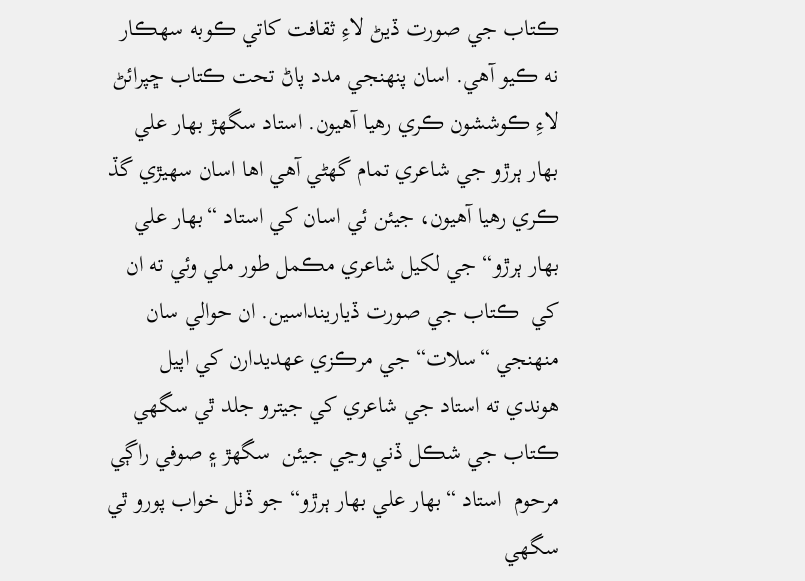ڪتاب جي صورت ڏيڻ لاءِ ثقافت کاتي ڪوبه سهڪار نه ڪيو آهي. اسان پنهنجي مدد پاڻ تحت ڪتاب ڇپرائڻ لاءِ ڪوششون ڪري رهيا آهيون. استاد سگهڙ بهار علي بهار ٻرڙو جي شاعري تمام گهڻي آهي اها اسان سهيڙي گڏ ڪري رهيا آهيون، جيئن ئي اسان کي استاد “بهار علي بهار ٻرڙو“ جي لکيل شاعري مڪمل طور ملي وئي ته ان کي  ڪتاب جي صورت ڏيارينداسين. ان حوالي سان منهنجي “سلات“ جي مرڪزي عهديدارن کي اپيل هوندي ته استاد جي شاعري کي جيترو جلد ٿي سگهي ڪتاب جي شڪل ڏني وڃي جيئن  سگهڙ ۽ صوفي راڳي مرحوم  استاد “بهار علي بهار ٻرڙو“ جو ڏٺل خواب پورو ٿي سگهي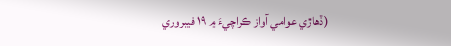(ڏھاڙي عوامي آواز ڪراچيءَ ۾ ۱۹ فيبروري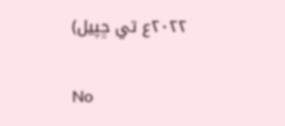۲۰۲۲ع تي ڇپيل)

No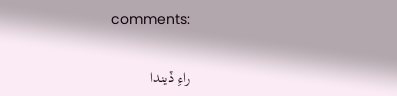comments:

راءِ ڏيندا